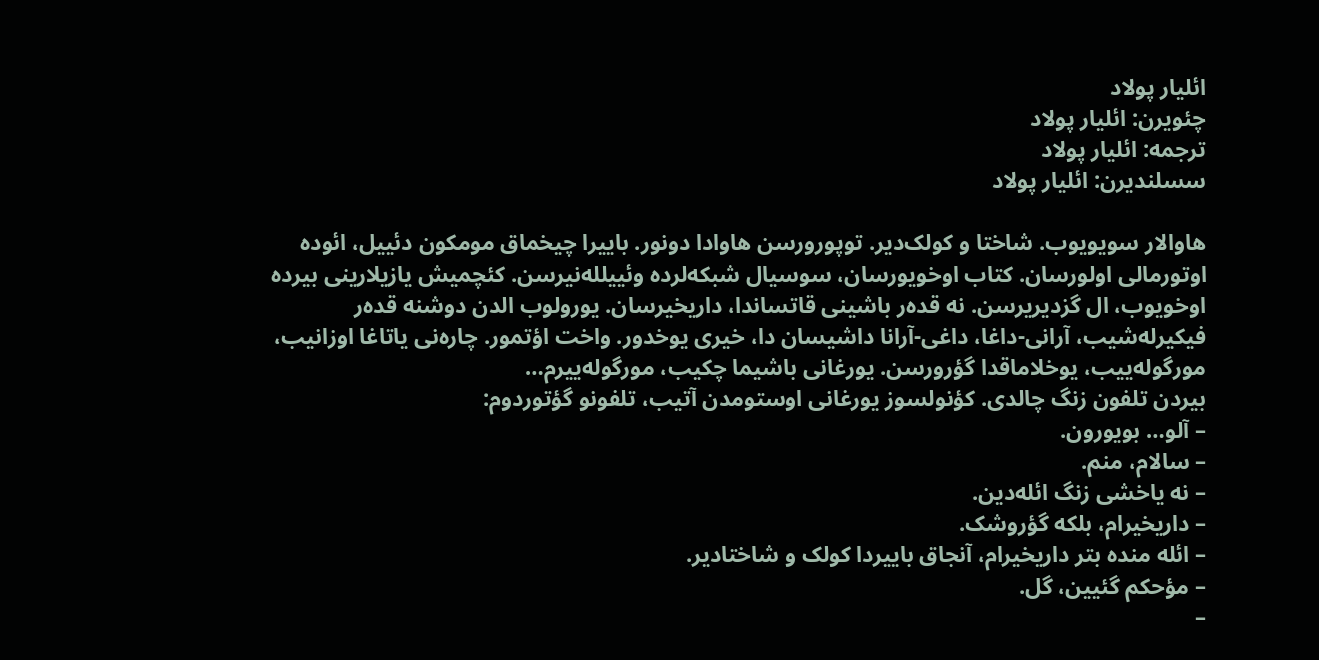ائلیار پولاد
چئویرن: ائلیار پولاد
ترجمه: ائلیار پولاد
سسلندیرن: ائلیار پولاد

هاوالار سویویوب. شاختا و کولک‌دیر. توپورورسن هاوادا دونور. باییرا چیخماق مومکون دئییل، ائوده اوتورمالی اولورسان. کتاب اوخویورسان، سوسیال شبکه‌لرده وئییلله‌نیرسن. کئچمیش یازیلارینی بیرده اوخویوب، ال گزدیریرسن. نه ‌قده‌ر باشینی قاتساندا، داریخیرسان. یورولوب الدن دوشنه قده‌ر فیکیرله‌شیب، آرانی-داغا، داغی-آرانا داشیسان دا، خیری یوخدور. واخت اؤتمور. چاره‌نی یاتاغا اوزانیب، مورگوله‌ییب، یوخلاماقدا گؤرورسن. یورغانی باشیما چکیب، مورگوله‌ییرم…
بیردن تلفون زنگ چالدی. کؤنولسوز یورغانی اوستومدن آتیب، تلفونو گؤتوردوم:
– آلو… بویورون.
– سالام، منم.
– نه یاخشی زنگ ائله‌دین.
– داریخیرام، بلکه گؤروشک.
– ائله منده بتر داریخیرام، آنجاق باییردا کولک و شاختادیر.
– مؤحکم گئیین، گل.
–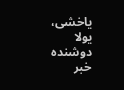یاخشی، یولا دوشنده خبر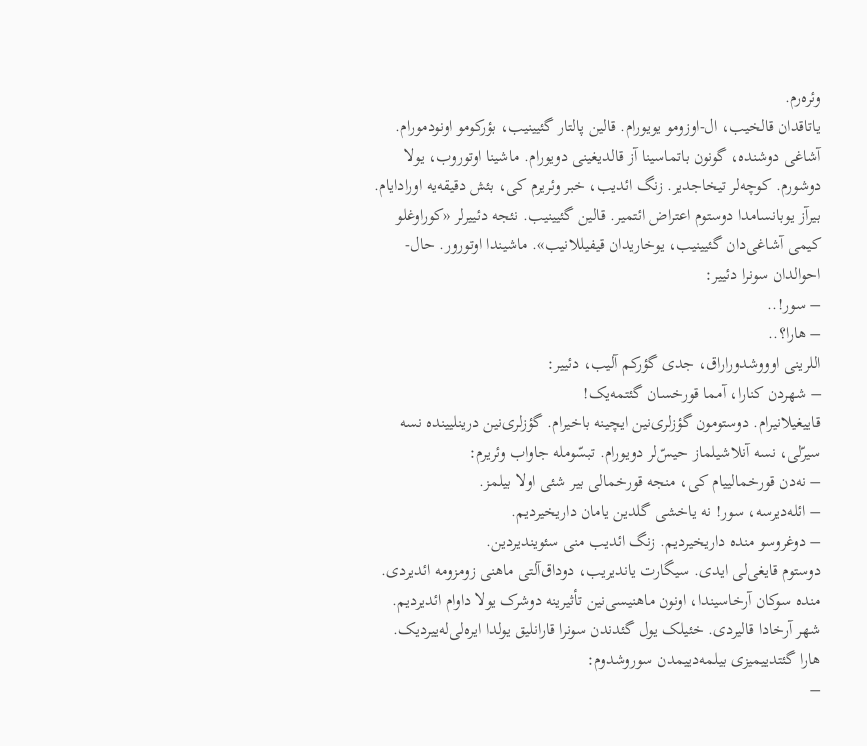وئره‌رم.
یاتاقدان قالخیب، ال-اوزومو یویورام. قالین پالتار گئیینیب، بؤرکومو اونودمورام. آشاغی دوشنده، گونون باتماسینا آز قالدیغینی دویورام. ماشینا اوتوروب، یولا دوشورم. کوچه‌لر تیخاجدیر. زنگ ائدیب، خبر وئریرم کی، بئش دقیقه‌یه اورادایام.
بیرآز یوبانسامدا دوستوم اعتراض ائتمیر. قالین گئیینیب. نئجه دئییرلر «کوراوغلو کیمی آشاغی‌دان گئیینیب، یوخاریدان قیفیللانیب». ماشیندا اوتورور. حال-احوالدان سونرا دئییر:
– سور!..
– هارا؟..
اللرینی اوووشدوراراق، جدی گؤرکم آلیب، دئییر:
– شهردن کنارا، آمما قورخسان گئتمه‌یک!
قاییغیلانیرام. دوستومون گؤزلری‌نین ایچینه باخیرام. گؤزلری‌نین درینلیینده نسه سیرّلی، نسه آنلاشیلماز حیسّ‌لر دویورام. تبسّومله جاواب وئریرم:
– نه‌دن قورخمالییام کی، منجه قورخمالی بیر شئی اولا بیلمز.
– ائله‌دیرسه، سور! نه یاخشی گلدین یامان داریخیردیم.
– دوغروسو منده داریخیردیم. زنگ ائدیب منی سئویندیردین.
دوستوم قایغی‌لی ایدی. سیگارت یاندیریب، دوداق‌آلتی ماهنی زومزومه ائدیردی. منده سوکان آرخاسیندا، اونون ماهنیسی‌نین تأثیرینه دوشرک یولا داوام ائدیردیم. شهر آرخادا قالیردی. خئیلک یول گئدندن سونرا قارانلیق یولدا ایره‌لی‌له‌ییردیک. هارا گئتدییمیزی بیلمه‌دییمدن سوروشدوم:
–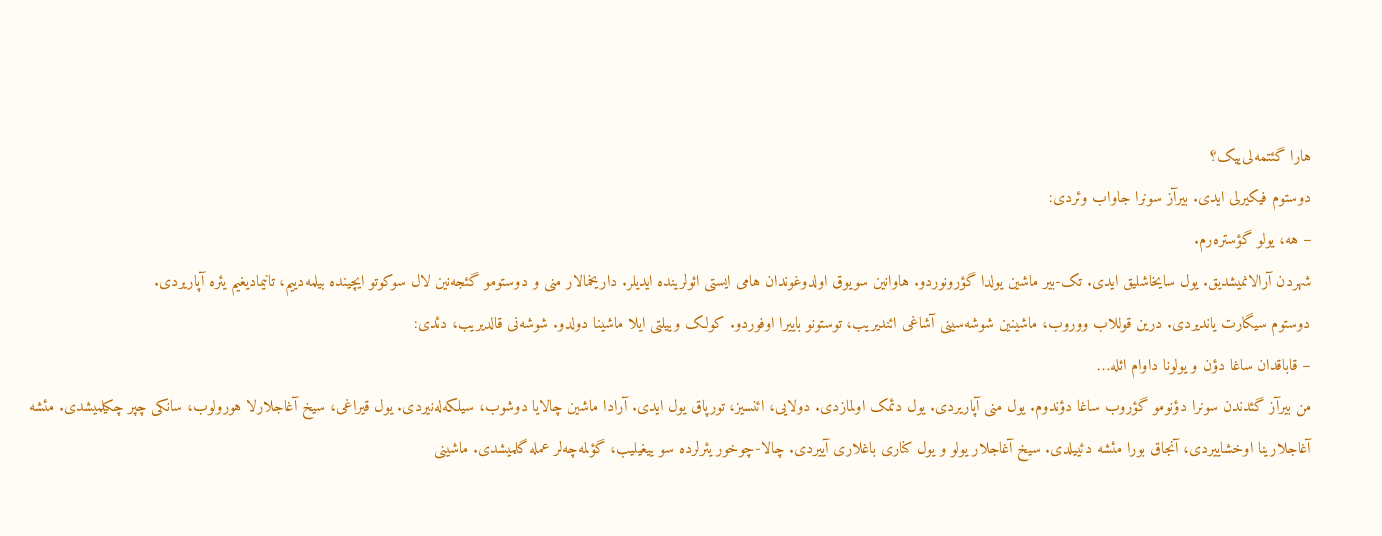هارا گئتمه‌لی‌ییک؟
دوستوم فیکیرلی ا‌یدی. بیرآز سونرا جاواب وئردی:
– هه، یولو گؤستره‌رم.
شهردن آرالانمیشدیق. یول سایخاشلیق ایدی. تک-بیر ماشین یولدا گؤرونوردو. هاوانین سویوق اولدوغوندان هامی ایستی ائولرینده ایدیلر. داریخمالار منی و دوستومو گئجه‌نین لال سوکوتو ایچینده بیلمه‌دییم، تانیمادیغیم یئره آپاریردی.
دوستوم سیگارت یاندیردی. درین قوللاب ووروب، ماشینین شوشه‌سینی آشاغی ائندیریب، توستونو باییرا اوفوردو. کولک وییلتی ایلا ماشینا دولدو. شوشه‌نی قالدیریب، دئدی:
– قاباقدان ساغا دؤن و یولونا داوام ائله…
من بیرآز گئدندن سونرا دؤنومو گؤروب ساغا دؤندوم. یول منی آپاریردی. یول دئمک اولمازدی. دولایی، ائنسیز، تورپاق یول ایدی. آرادا ماشین چالایا دوشوب، سیلکه‌له‌نیردی. یول قیراغی، سیخ آغاجلارلا هورولوب، سانکی چپر چکیلمیشدی. مئشه آغاجلارینا اوخشاییردی، آنجاق بورا مئشه دئییلدی. سیخ آغاجلار یولو و یول کناری باغلاری آییردی. چالا-چوخور یئرلرده سو ییغیلیب، گؤلمه‌چه‌لر عمله گلمیشدی. ماشینی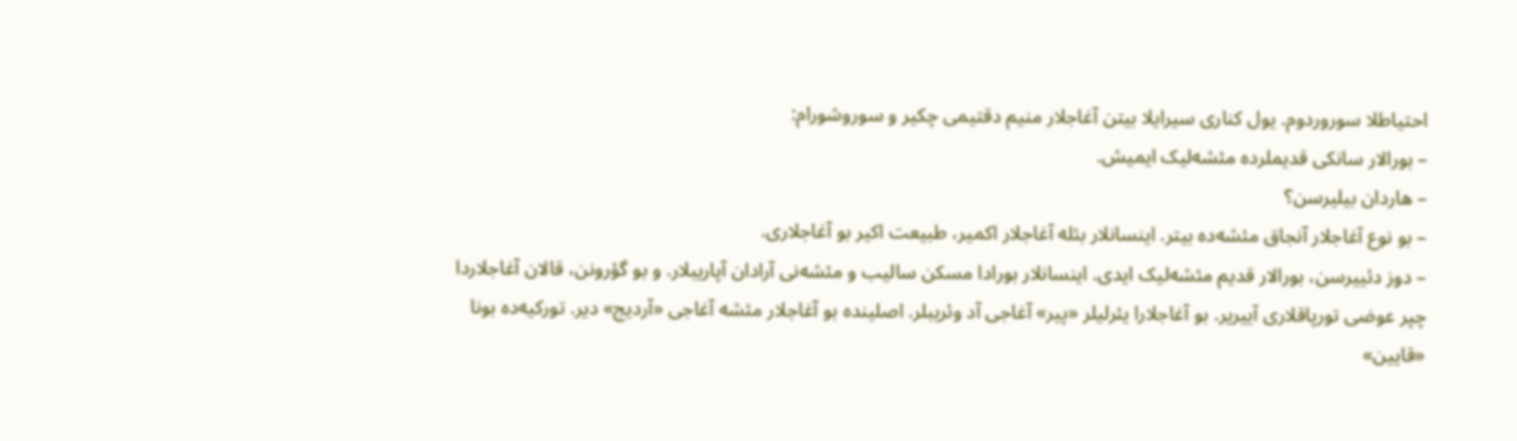احتیاطلا سوروردوم. یول کناری سیرایلا بیتن آغاجلار منیم دقتیمی چکیر و سوروشورام:
– بورالار سانکی قدیملرده مئشه‌لیک ایمیش.
– هاردان بیلیرسن؟
– بو نوع آغاجلار آنجاق مئشه‌ده بیتر. اینسانلار بئله آغاجلار اکمیر، طبیعت اکیر بو آغاجلاری.
– دوز دئییرسن، بورالار قدیم مئشه‌لیک ایدی. اینسانلار بورادا مسکن سالیب و مئشه‌نی آرادان آپاریبلار. و بو گؤرونن، قالان آغاجلاردا چپر عوضی تورپاقلاری آییریر. بو آغاجلارا یئرلیلر «پیر» آغاجی آد وئریبلر. اصلینده بو آغاجلار مئشه‌ آغاجی «آردیج» دیر. تورکیه‌ده بونا «قایین»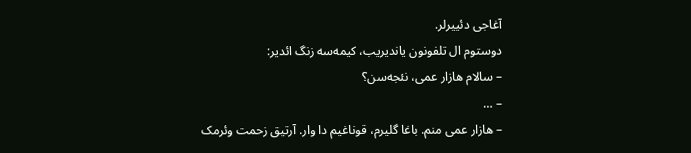آغاجی دئییرلر.
دوستوم ال تلفونون یاندیریب، کیمه‌سه زنگ ائدیر:
– سالام هازار عمی، نئجه‌سن؟
– …
– هازار عمی منم. باغا گلیرم، قوناغیم دا وار. آرتیق زحمت وئرمک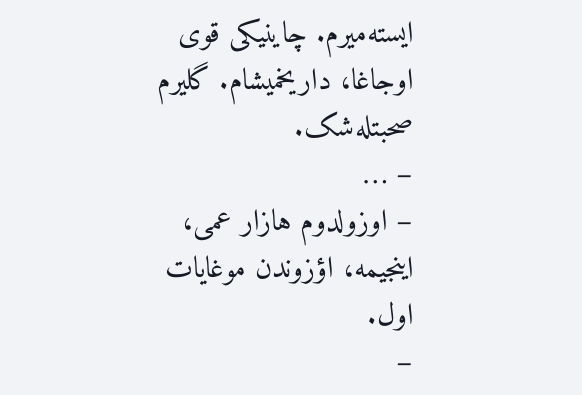ایسته‌میرم. چاینیکی قوی اوجاغا، داریخمیشام. گلیرم صحبتله‌شک.
– …
– اوزولدوم هازار عمی، اینجیمه، اؤزوندن موغایات اول.
–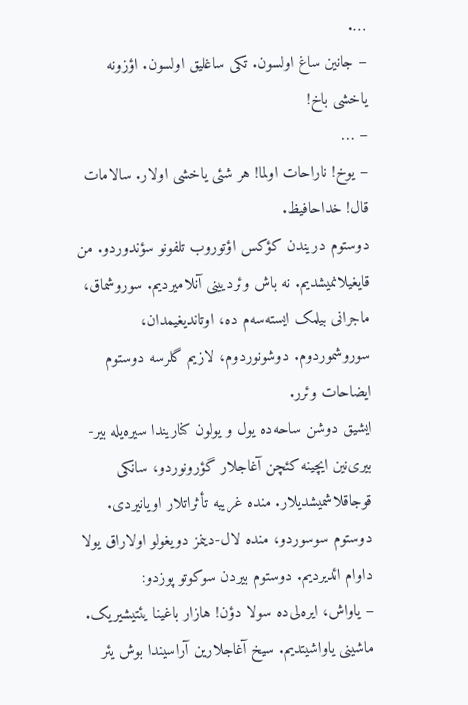….
– جانین ساغ اولسون. تکی ساغلیق اولسون. اؤزونه یاخشی باخ!
– …
– یوخ! ناراحات اولما! هر شئی یاخشی اولار. سالامات قال! خداحافیظ.
دوستوم دریندن کؤکس اؤتوروب تلفونو سؤندوردو. من قایغیلانمیشدیم. نه باش وئردیینی آنلامیردیم. سوروشماق، ماجرانی بیلمک ایسته‌سه‌م ده، اوتاندیغیمدان، سوروشموردوم. دوشونوردوم، لازیم گلرسه دوستوم ایضاحات وئرر.
ایشیق دوشن ساحه‌ده یول و یولون کناریندا سیره‌یله بیر-بیری‌نین ایچینه کئچن آغاجلار گؤرونوردو، سانکی قوجاقلاشمیشدیلار. منده غریبه تأثراتلار اویانیردی. دوستوم سوسوردو، منده لال-دینمز دویغولو اولاراق یولا داوام ائدیردیم. دوستوم بیردن سوکوتو پوزدو:
– یاواش، ایره‌لی‌ده سولا دؤن! هازار باغینا یئتیشیریک.
ماشینی یاواشیتدیم. سیخ آغاجلارین آراسیندا بوش یئر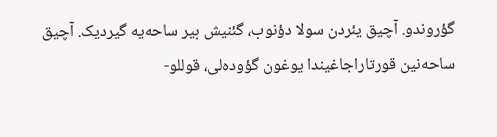گؤروندو. آچیق یئردن سولا دؤنوب، گئنیش بیر ساحه‌یه گیردیک. آچیق ساحه‌نین قورتاراجاغیندا یوغون گؤوده‌لی، قوللو-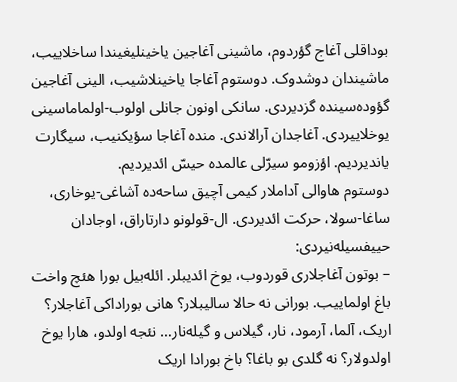بوداقلی آغاج گؤردوم، ماشینی آغاجین یاخینلیغیندا ساخلاییب، ماشیندان دوشدوک. دوستوم آغاجا یاخینلاشیب، الینی آغاجین گؤوده‌سینده گزدیردی. سانکی اونون جانلی اولوب-اولماماسینی یوخلاییردی. آغاجدان آرالاندی. منده آغاجا سؤیکنیب، سیگارت یاندیردیم. اؤزومو سیرّلی عالمده حیسّ ائدیردیم.
دوستوم هاوالی آداملار کیمی آچیق ساحه‌ده آشاغی-یوخاری، ساغا-سولا، حرکت ائدیردی. ال-قولونو دارتاراق، اوجادان حییفسیله‌نیردی:
– بوتون آغاجلاری قوردوب، یوخ ائدیبلر. ائله‌بیل بورا هئچ واخت باغ اولماییب. بورانی نه حالا سالیبلار؟ هانی بوراداکی آغاجلار؟ اریک، آلما، آرمود، نار، گیلاس و گیله‌نار… نئجه اولدو، هارا یوخ اولدولار؟ نه گلدی بو باغا؟ باخ بورادا اریک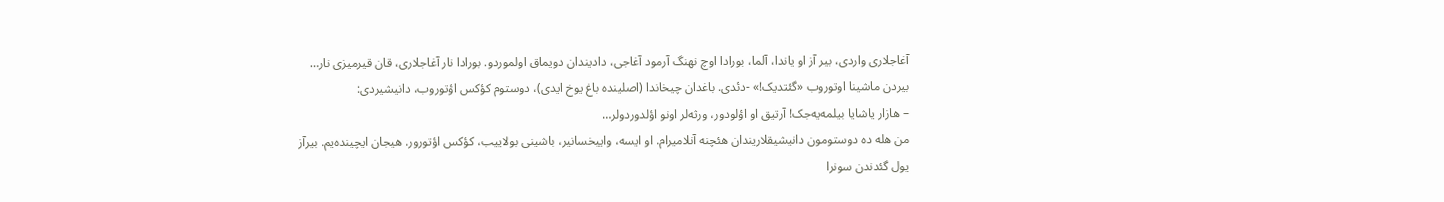آغاجلاری واردی، بیر آز او یاندا، آلما، بورادا اوچ نهنگ آرمود آغاجی، دادیندان دویماق اولموردو. بورادا نار آغاجلاری، قان قیرمیزی نار…
بیردن ماشینا اوتوروب «گئتدیک!» -دئدی. باغدان چیخاندا (اصلینده باغ یوخ ایدی)، دوستوم کؤکس اؤتوروب، دانیشیردی:
– هازار یاشایا بیلمه‌یه‌جک! آرتیق او اؤلودور، ورثه‌لر اونو اؤلدوردولر…
من هله ده دوستومون دانیشیقلاریندان هئچنه آنلامیرام. او ایسه، واییخسانیر، باشینی بولاییب، کؤکس اؤتورور. هیجان ایچینده‌یم. بیرآز یول گئدندن سونرا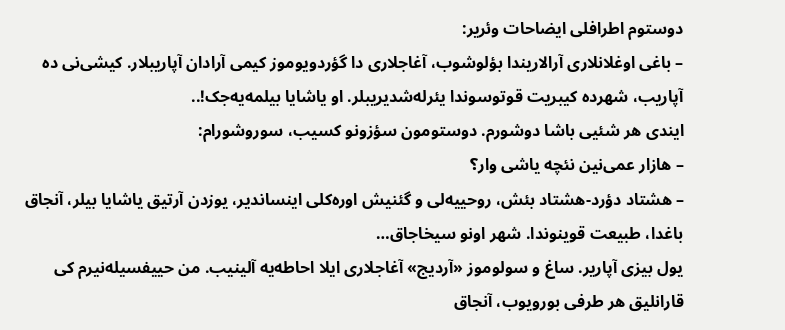دوستوم اطرافلی ایضاحات وئریر:
– باغی اوغلانلاری آرالاریندا بؤلوشوب، آغاجلاری دا گؤردویوموز کیمی آرادان آپاریبلار. کیشی‌نی ده آپاریب، شهرده کیبریت قوتوسوندا یئرله‌شدیریبلر. او یاشایا بیلمه‌یه‌جک!..
ایندی هر شئیی باشا دوشورم. دوستومون سؤزونو کسیب، سوروشورام:
– هازار عمی‌نین نئچه یاشی وار؟
– هشتاد دؤرد-هشتاد بئش، روحییه‌لی و گئنیش اوره‌کلی اینساندیر، یوزدن آرتیق یاشایا بیلر، آنجاق باغدا، طبیعت قوینوندا. شهر اونو سیخاجاق…
یول بیزی آپاریر. ساغ و سولوموز «آردیج» آغاجلاری ایلا احاطه‌یه آلینیب. من حییفسیله‌نیرم کی قارانلیق هر طرفی بورویوب، آنجاق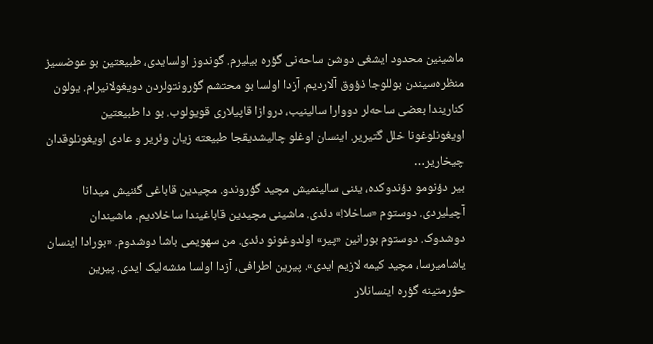ماشینین محدود ایشغی دوشن ساحه‌نی گؤره بیلیرم. گوندوز اولسایدی، طبیعتین بو عوضسیز منظره‌سیندن بوللوجا ذؤوق آلاردیم. آزدا اولسا بو محتشم گؤرونتولردن دویغولانیرام. یولون کناریندا بعضی ساحه‌لر دووارا سالینیب، دروازا قاپیلاری قویولوب. بو دا طبیعتین اویغونلوغونا خلل گتیریر. اینسان اوغلو چالیشدیقجا طبیعته زیان وئریر و عادی اویغونلوقدان چیخاریر…
بیر دؤنومو دؤندوکده، یئنی سالینمیش مچید گؤروندو. مچیدین قاباغی گئنیش میدانا آچیلیردی. دوستوم «ساخلا!» دئدی. ماشینی مچیدین قاباغیندا ساخلادیم. ماشیندان دوشدوک. دوستوم بورانین «پیر» اولدوغونو دئدی. من سهویمی باشا دوشدوم. «بورادا اینسان یاشامیرسا، مچید کیمه لازیم ایدی». پیرین اطرافی، آزدا اولسا مئشه‌لیک ایدی. پیرین حؤرمتینه گؤره اینسانلار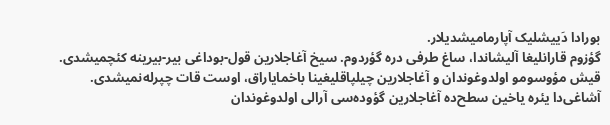بورادا دَییشلیک آپارمامیشدیلار.
گؤزوم قارانلیغا آلیشاندا، ساغ طرفی دره گؤردوم. سیخ آغاجلارین قول-بوداغی بیر-بیرینه کئچمیشدی. قیش مؤوسومو اولدوغوندان و آغاجلارین چیلپاقلیغینا باخمایاراق، اوست قات چپرله‌نمیشدی. آشاغی‌دا یئره یاخین سطح‌ده آغاجلارین گؤوده‌سی آرالی اولدوغوندان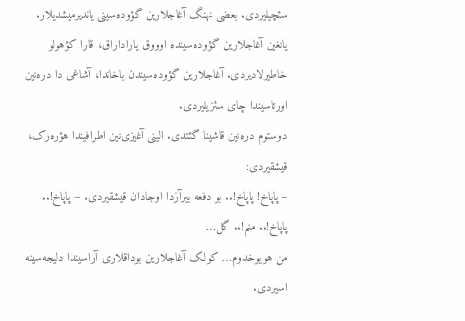سئچیلیردی. بعضی نهنگ آغاجلارین گؤوده‌سینی یاندیرمیشدیلار. یانغین آغاجلارین گؤوده‌سینده اوووق یاراداراق، قارا کؤهولو خاطیرلادیردی. آغاجلارین گؤوده‌سیندن باخاندا، آشاغی دا دره‌نین اورتاسیندا چای سئزیلیردی.
دوستوم دره‌نین قاشینا گئتدی. الینی آغیزی‌نین اطرافیندا هؤره‌رک، قیشقیردی:
– پاپاخ! پاپاخ!.. بو دفعه بیرآزدا اوجادان قیشقیردی. – پاپاخ!.. پاپاخ!.. منم!.. گل…
من هویوخدوم… کولک آغاجلارین بوداقلاری آراسیندا دلیجه‌سینه اسیردی.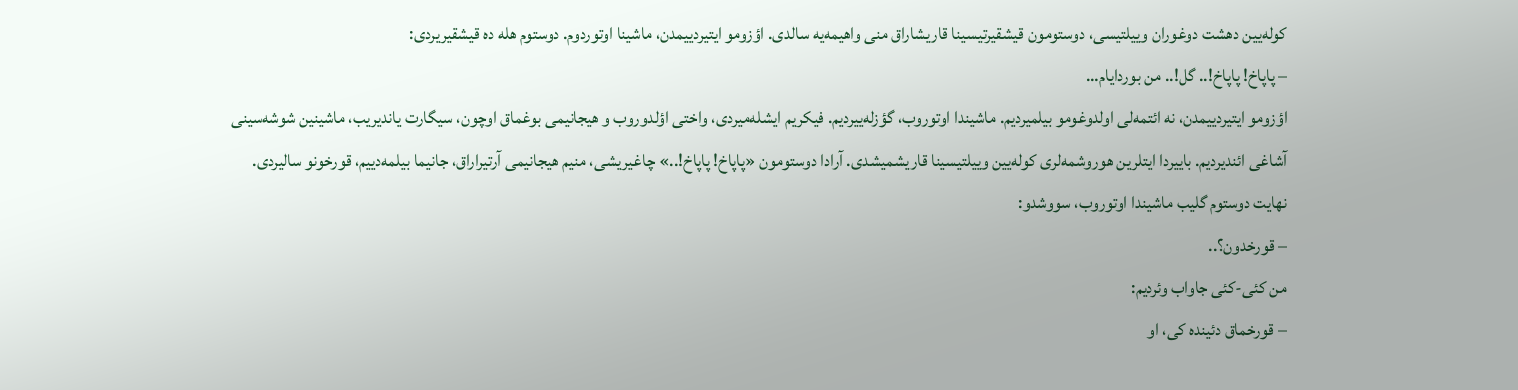کوله‌یین دهشت دوغوران وییلتیسی، دوستومون قیشقیرتیسینا قاریشاراق منی واهیمه‌یه سالدی. اؤزومو ایتیردییمدن، ماشینا اوتوردوم. دوستوم هله ده قیشقیریردی:
– پاپاخ! پاپاخ!.. گل!.. من بوردایام…
اؤزومو ایتیردییمدن، نه ائتمه‌لی اولدوغومو بیلمیردیم. ماشیندا اوتوروب، گؤزله‌ییردیم. فیکریم ایشله‌میردی، واختی اؤلدوروب و هیجانیمی بوغماق اوچون، سیگارت یاندیریب، ماشینین شوشه‌سینی آشاغی ائندیردیم. باییردا ایتلرین هوروشمه‌لری کوله‌یین وییلتیسینا قاریشمیشدی. آرادا دوستومون «پاپاخ! پاپاخ!..» چاغیریشی، منیم هیجانیمی آرتیراراق، جانیما بیلمه‌دییم، قورخونو سالیردی.
نهایت دوستوم گلیب ماشیندا اوتوروب، سووشدو:
– قورخدون؟..
من کئی-کئی جاواب وئردیم:
– قورخماق دئینده کی، او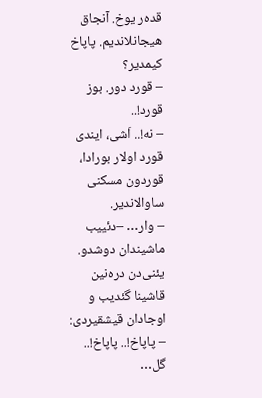قده‌ر یوخ. آنجاق هیجانلاندیم. پاپاخ کیمدیر؟
– قورد دور. بوز قورد!..
– نه!.. اَشی، ایندی قورد اولار بورادا، قوردون مسکنی ساوالاندیر.
– وار… –دئییب ماشیندان دوشدو. یئنی‌دن دره‌نین قاشینا گئدیب و اوجادان قیشقیردی:
– پاپاخ!.. پاپاخ!.. گل…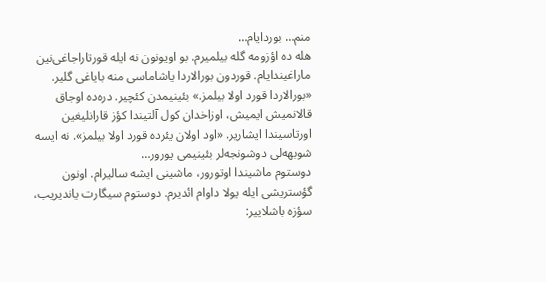منم… بوردایام…
هله ده اؤزومه گله بیلمیرم. بو اویونون نه ایله قورتاراجاغی‌نین ماراغیندایام. قوردون بورالاردا یاشاماسی منه بایاغی گلیر. «بورالاردا قورد اولا بیلمز.» بئینیمدن کئچیر. دره‌ده اوجاق قالانمیش ایمیش، اوزاخدان کول آلتیندا کؤز قارانلیغین اورتاسیندا ایشاریر. «اود اولان یئرده قورد اولا بیلمز». نه ایسه شوبهه‌لی دوشونجه‌لر بئینیمی یورور…
دوستوم ماشیندا اوتورور، ماشینی ایشه سالیرام. اونون گؤستریشی ایله یولا داوام ائدیرم. دوستوم سیگارت یاندیریب، سؤزه باشلاییر: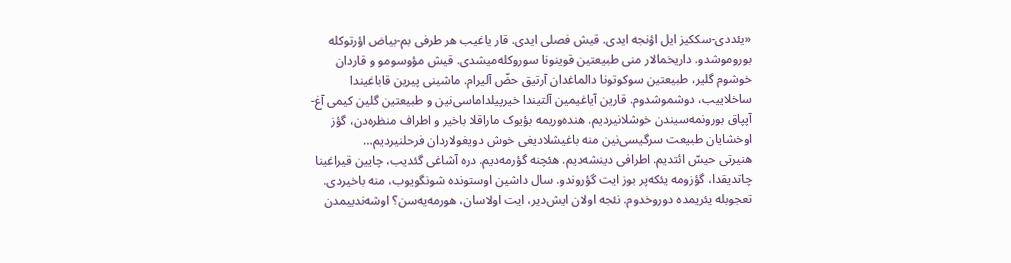«یئددی-سککیز ایل اؤنجه ایدی. قیش فصلی ایدی. قار یاغیب هر طرفی بم-بیاض اؤرتوکله بوروموشدو. داریخمالار منی طبیعتین قوینونا سوروکله‌میشدی. قیش مؤوسومو و قاردان خوشوم گلیر، طبیعتین سوکوتونا دالماغدان آرتیق حضّ آلیرام. ماشینی پیرین قاباغیندا ساخلاییب، دوشموشدوم. قارین آیاغیمین آلتیندا خیرپیلداماسی‌نین و طبیعتین گلین کیمی آغ-آپپاق بورونمه‌سیندن خوشلانیردیم. هنده‌وریمه بؤیوک ماراقلا باخیر و اطراف منظره‌دن، گؤز اوخشایان طبیعت سرگیسی‌نین منه باغیشلادیغی خوش دویغولاردان فرحلنیردیم…
هنیرتی حیسّ ائتدیم. اطرافی دینشه‌دیم. هئچنه گؤرمه‌دیم. دره آشاغی گئدیب، چایین قیراغینا چاتدیقدا، گؤزومه یئکه‌پر بوز ایت گؤروندو. سال داشین اوستونده شونگویوب، منه باخیردی. تعجوبله یئریمده دوروخدوم. نئجه اولان ایش‌دیر، ایت اولاسان، هورمه‌یه‌سن؟ اوشه‌ندییمدن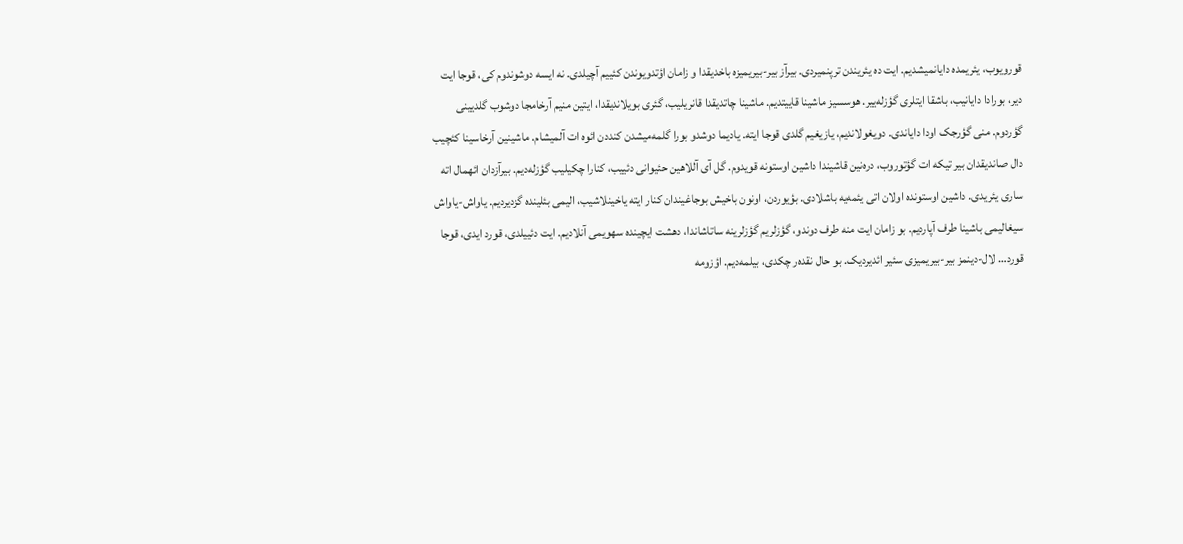قورویوب، یئریمده دایانمیشدیم. ایت ده یئریندن ترپنمیردی. بیرآز بیر-بیریمیزه باخدیقدا و زامان اؤتدویوندن کئییم آچیلدی. نه ایسه دوشوندوم کی، قوجا ایت دیر، بورادا دایانیب، باشقا ایتلری گؤزله‌ییر. هوسسیز ماشینا قاییتدیم. ماشینا چاتدیقدا قانریلیب، گئری بویلاندیقدا، ایتین منیم آرخامجا دوشوب گلدیینی گؤردوم. منی گؤرجک اودا دایاندی. دویغولاندیم، یازیغیم گلدی قوجا ایته. یادیما دوشدو بورا گلمه‌میشدن کنددن ائوه ات آلمیشام. ماشینین آرخاسینا کئچیب دال صاندیقدان بیر تیکه ات گؤتوروب، دره‌نین قاشیندا داشین اوستونه قویدوم. گل آی آللاهین حئیوانی دئییب، کنارا چکیلیب گؤزله‌دیم. بیرآزدان ائهمال اته ساری یئریدی. داشین اوستونده اولان اتی یئمه‌یه باشلادی. بؤیوردن، اونون باخیش بوجاغیندان کنار ایته یاخینلاشیب، الیمی بئلینده گزدیردیم. یاواش-یاواش سیغالیمی باشینا طرف آپاردیم. بو زامان ایت منه طرف دوندو، گؤزلریم گؤزلرینه ساتاشاندا، دهشت ایچینده سهویمی آنلادیم. ایت دئییلدی، قورد ایدی، قوجا قورد… لال-دینمز بیر-بیریمیزی سئیر ائدیردیک. بو حال نقده‌ر چکدی، بیلمه‌دیم. اؤزومه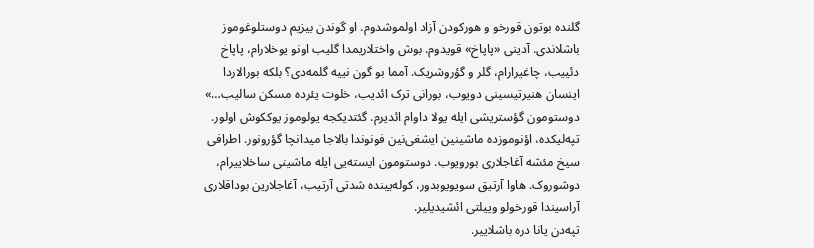گلنده بوتون قورخو و هورکودن آزاد اولموشدوم. او گوندن بیزیم دوستلوغوموز باشلاندی. آدینی «پاپاخ» قویدوم. بوش واختلاریمدا گلیب اونو یوخلارام، پاپاخ دئییب، چاغیرارام، گلر و گؤروشریک. آمما بو گون نییه گلمه‌دی؟ بلکه بورالاردا اینسان هنیرتیسینی دویوب، بورانی ترک ائدیب، خلوت یئرده مسکن سالیب…»
دوستومون گؤستریشی ایله یولا داوام ائدیرم. گئتدیکجه یولوموز یوککوش اولور. تپه‌لیکده، اؤنوموزده ماشینین ایشغی‌نین فونوندا بالاجا میدانچا گؤرونور. اطرافی سیخ مئشه آغاجلاری بورویوب. دوستومون ایسته‌یی ایله ماشینی ساخلاییرام، دوشوروک. هاوا آرتیق سویویوبدور، کوله‌یینده شدتی آرتیب، آغاجلارین بوداقلاری آراسیندا قورخولو وییلتی ائشیدیلیر.
تپه‌دن یانا دره باشلاییر.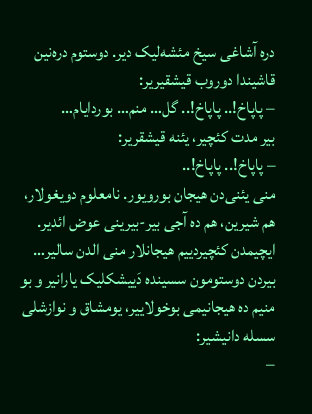دره آشاغی سیخ مئشه‌لیک دیر. دوستوم دره‌نین قاشیندا دوروب قیشقیریر:
– پاپاخ!.. پاپاخ!.. گل… منم… بوردایام…
بیر مدت کئچیر، یئنه قیشقریر:
– پاپاخ!.. پاپاخ!..
منی یئنی‌دن هیجان بورویور. نامعلوم دویغولار، هم شیرین، هم ده آجی بیر-بیرینی عوض ائدیر. ایچیمدن کئچیردییم هیجانلار منی الدن سالیر… بیردن دوستومون سسینده دَییشکلیک یارانیر و بو منیم ده هیجانیمی بوخولاییر، یومشاق و نوازشلی سسله دانیشیر:
–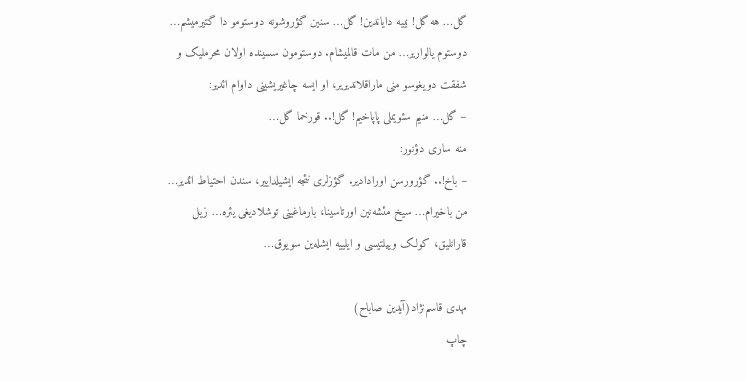گل… هه گل! نییه دایاندین! گل… سنین گؤروشونه دوستومو دا گتیرمیشم…
دوستوم یالواریر… من مات قالمیشام. دوستومون سسینده اولان محرملیک و شفقت دویغوسو منی ماراقلاندیریر، او ایسه چاغیریشینی داوام ائدیر:
– گل… منیم سئویملی پاپاخیم! گل!.. قورخما گل…
منه ساری دؤنور:
– باخ!.. گؤرورسن اورادادیر. گؤزلری نئجه ایشیلداییر، سندن احتیاط ائدیر…
من باخیرام… سیخ مئشه‌نین اورتاسینا، بارماغینی توشلادیغی یئره… زیل قارانلیق، کولک وییلتیسی و ایلییه ایشله‌ین سویوق…

مهدی قاسم‌نژاد(آیدین صاباح)
چاپ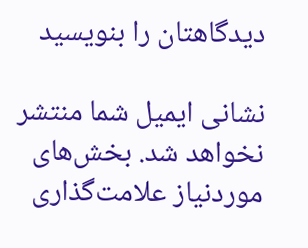دیدگاهتان را بنویسید

نشانی ایمیل شما منتشر نخواهد شد. بخش‌های موردنیاز علامت‌گذاری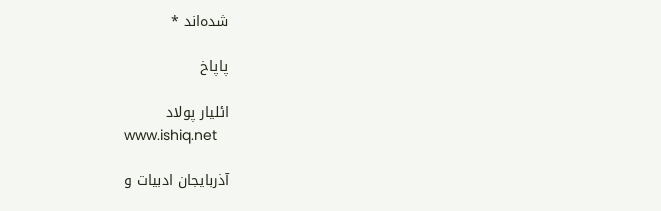شده‌اند *

پاپاخ

ائلیار پولاد
www.ishiq.net

آذربایجان ادبیات و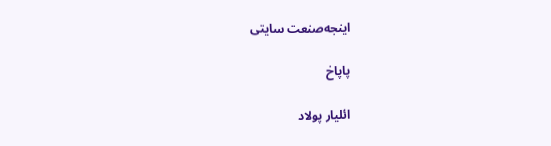اینجه‌صنعت سایتی

پاپاخ

ائلیار پولاد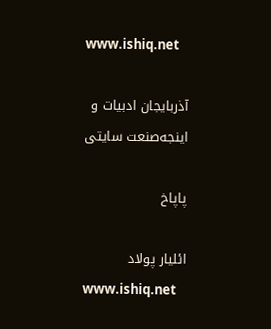www.ishiq.net

آذربایجان ادبیات و اینجه‌صنعت سایتی

پاپاخ

ائلیار پولاد
www.ishiq.net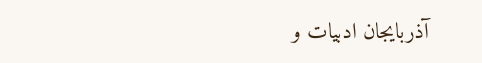آذربایجان ادبیات و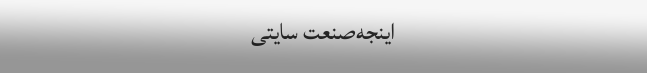اینجه‌صنعت سایتی